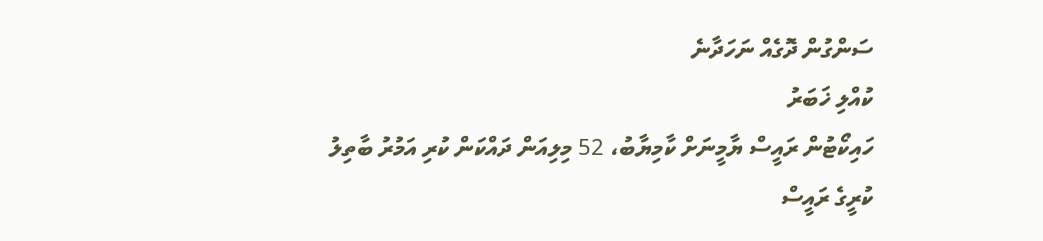ސަންގުން ދޮގެއް ނަހަދާނެ
ކުއްލި ޚަބަރު
ހައިކޯޓުން ރައީސް ޔާމީނަށް ކާމިޔާބު، 52 މިލިއަން ދައްކަން ކުރި އަމުރު ބާތިލު
ކުރީގެ ރައީސް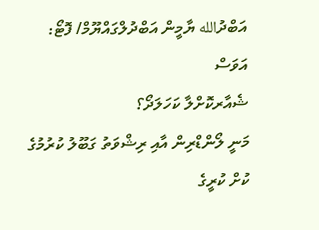އަބްދުالله ޔާމީން އަބްދުލްގައްޔޫމް/ ފޮޓޯ: އަވަސް
ޝެއާރކޮށްލާ ކަހަލަދޯ؟
މަނީ ލޯންޑްރިން އާއި ރިޝްވަތު ގަބޫލު ކުރުމުގެ ކުށް ކުރީގެ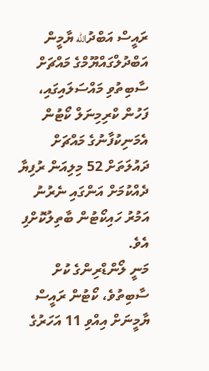ރައީސް އަބްދުالله ޔާމީން އަބްދުލްގައްޔޫމްގެ މައްޗަށް ސާބިތުވި މައްސަލައިގައި، ފަހުން ކްރިމިނަލް ކޯޓުން އެމަނިކުފާނުގެ މައްޗަށް ދައުލަތަށް 52 މިލިއަން ރުފިޔާ ދެއްކުމަށް އަންގައި ނެރުނު އަމުރު ހައިކޯޓުން ބާތިލުކޮށްފި އެވެ.
މަނީ ލޯންޑްރިންގެ ކުށް ސާބިތުވެ، ކޯޓުން ރައީސް ޔާމީނަށް އިއްވި 11 އަހަރުގެ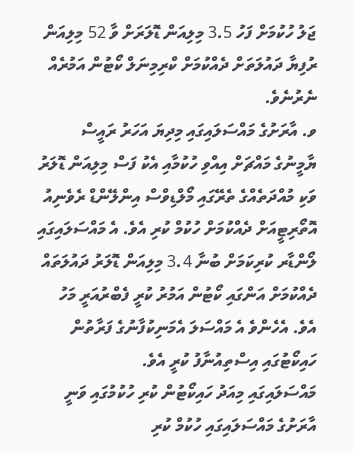ޖަލު ހުކުމަށް ފަހު 3.5 މިލިއަން ޑޮލަރަށް ވާ 52 މިލިއަން ރުފިޔާ ދައުލަތަށް ދެއްކުމަށް ކްރިމިނަލް ކޯޓުން އަމުރެއް ނެރުނެވެ.
ވ. އާރަށުގެ މައްސަލައިގައި މިދިޔަ އަހަރު ރައީސް ޔާމީނުގެ މައްޗަށް އިއްވި ހުކުމާއި އެކު ފަސް މިލިއަން ޑޮލަރު ވަކި މުއްދަތެއްގެ ތެރޭގައި މޯލްޑިވްސް އިންލޭންޑް ރެވެނިއު އޮތޯރިޓީއަށް ދެއްކުމަށް ހުކުމް ކުރި އެވެ. އެ މައްސަލައިގައި ލޯންޑާރ ކުރިކަމަށް ބުނާ 3.4 މިލިއަން ޑޮލަރު ދައުލަތައް ދެއްކުމަށް އަންގައި ކޯޓުން އަމުރު ކުރީ ފެބްރުއަރީ މަހު އެވެ. އެހެންވެ އެ މައްސަލަ އެމަނިކުފާނުގެ ފަރާތުން ހައިކޯޓުގައި އިސްތިއުނާފު ކުރީ އެވެ.
މައްސަލައިގައި މިއަދު ހައިކޯޓުން ކުރި ހުކުމުގައި ވަނީ އާރަށުގެ މައްސަލައިގައި ހުކުމް ކުރި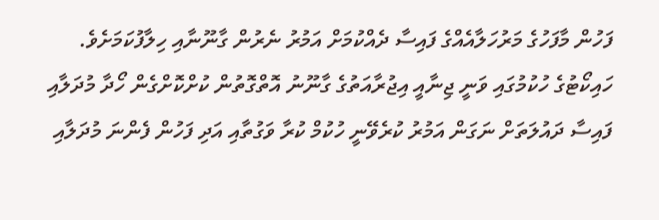ފަހުން މާފަހުގެ މަރުހަލާއެއްގެ ފައިސާ ދެއްކުމަށް އަމުރު ނެރުން ގާނޫނާއި ހިލާފުކަމަށެވެ.
ހައިކޯޓުގެ ހުކުމުގައި ވަނީ ޖިނާއީ އިޖުރާއަތުގެ ގާނޫނު އޮތްގޮތުން ކުށްކޮށްގެން ހޯދާ މުދަލާއި ފައިސާ ދައުލަތަށް ނަގަން އަމުރު ކުރެވޭނީ ހުކުމް ކުރާ ވަގުތާއި އަދި ފަހުން ފެންނަ މުދަލާއި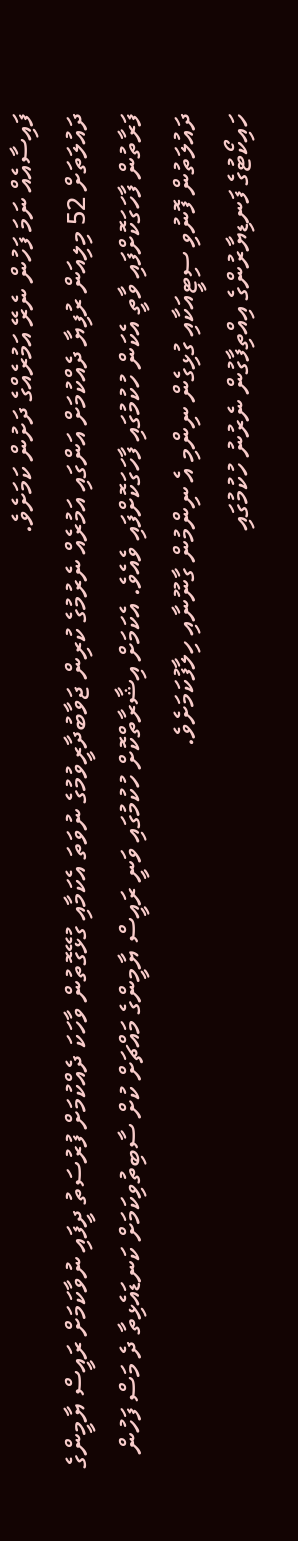ފައިސާއެއް ނަމަ ފަހުން ނެރޭ އަމުރެއްގެ ދަށުން ކަމަށެވެ.
ދައުލަތަށް 52 މިލިއަން ރުފިޔާ ދެއްކުމަށް އަންގައި އަމުރެއް ނެރުމުގެ ކުރިން ޖަވާބުދާރީވުމުގެ ނުވަތަ އެކަމާއި ގުޅޭގޮތުން ވާހަކަ ދެއްކުމަށް ފުރުސަތު ދީފައި ނުވާކަމަށް ރައީސް ޔާމީންގެ ފަރާތުން ފާހަގަކޮށްފައި ވާތީ އެކަން ހުކުމުގައި ފާހަގަކޮށްފައި ވެއެވެ. އެކަމަށް އިޝާރާތްކޮށް ހުކުމުގައި ވަނީ ރައީސް ޔާމީންގެ މައްޗަށް ކުށް ސާބިތުވިކަމަށް ކަނޑައެޅިތާ ދެ މަސް ފަހުން ދައުލަތުން ފޮނުވި ސިޓީއަކާއި ގުޅިގެން ނިންމި އެ ނިންމުން ގާނޫނާއި ހިލާފުކަމަށެވެ.
ހައިކޯޓުގެ ފަނޑިޔާރުންގެ އިއްތިފާގުން ނެރުނު ހުކުމުގައި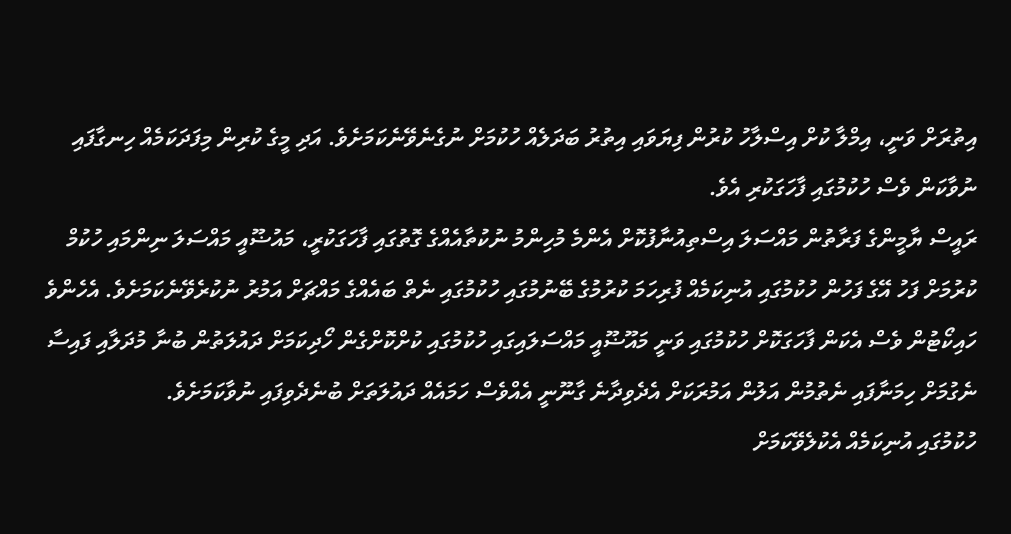އިތުރަށް ވަނީ، އިމްލާ ކުށް އިސްލާހު ކުރުން ފިޔަވައި އިތުރު ބަދަލެއް ހުކުމަށް ނުގެނެވޭނެކަމަށެވެ. އަދި މީގެ ކުރިން މިފަދަކަމެއް ހިނގާފައި ނުވާކަން ވެސް ހުކުމުގައި ފާހަގަކުރި އެވެ.
ރައީސް ޔާމީންގެ ފަރާތުން މައްސަލަ އިސްތިއުނާފުކޮށް އެންމެ މުހިންމު ނުކުތާއެއްގެ ގޮތުގައި ފާހަގަކުރީ، މައުޟޫއީ މައްސަލަ ނިންމައި ހުކުމް ކުރުމަށް ފަހު އޭގެ ފަހުން ހުކުމުގައި އުނިކަމެއް ފުރިހަމަ ކުރުމުގެ ބޭނުމުގައި ހުކުމުގައި ނެތް ބައެއްގެ މައްޗަށް އަމުރު ނުކުރެވޭނެކަމަށެވެ. އެހެންވެ ހައިކޯޓުން ވެސް އެކަން ފާހަގަކޮށް ހުކުމުގައި ވަނީ މައޫޟޫއީ މައްސަލައިގައި ހުކުމުގައި ކުށްކޮށްގެން ހޯދިކަމަށް ދައުލަތުން ބުނާ މުދަލާއި ފައިސާ ނެގުމަށް ހިމަނާފައި ނެތުމުން އަލުން އަމުރަކަށް އެދެވިދާނެ ގާނޫނީ އެއްވެސް ހަމައެއް ދައުލަތަށް ބުނެދެވިފައި ނުވާކަމަށެވެ.
ހުކުމުގައި އުނިކަމެއް އެކުލެވޭކަމަށް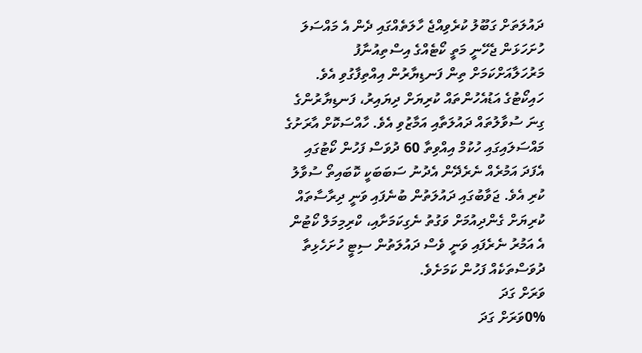ދައުލަތަށް ގަބޫލު ކުރެވިއްޖެ ހާލަތެއްގައި ދެން އެ މައްސަލަ ހުށަހަޅަން ޖެހޭނީ މަތީ ކޯޓެއްގެ އިސްތިއުނާފު މަރުހަލާއަށްކަމަށް ތިން ފަނޑިޔާރުން އިއްތިފާގުވި އެވެ.
ހައިކޯޓުގެ އަޑުއެހުންތައް ކުރިޔަށް ދިޔައިރު، ފަނޑިޔާރުންގެ ގިނަ ސުވާލުތައް ދައުލަތާއި އަމާޒުވި އެވެ. ހާއްސަކޮށް އާރަށުގެ މައްސަލައިގައި ހުކުމް އިއްވިތާ 60 ދުވަސް ފަހުން ކޯޓުގައި އެފަދަ އަމުރެއް ނެރެދޭން އެދުނު ސަބަބަކީ ކޮބައިތޯ ސުވާލު ކުރި އެވެ. ޖަވާބުގައި ދައުލަތުން ބުނެފައި ވަނީ ދިރާސާތައް ކުރިޔަށް ގެންދިއުމަށް ވަގުތު ނެގިކަމަށާއި، ކްރިމިމަލް ކޯޓުން އެ އަމުރު ނެރެފައި ވަނީ ވެސް ދައުލަތުން ސިޓީ ހުށަހެޅިތާ ދުވަސްތަކެއް ފަހުން ކަމަށެވެ.
ވަރަށް ގަދަ
0%ވަރަށް ގަދަ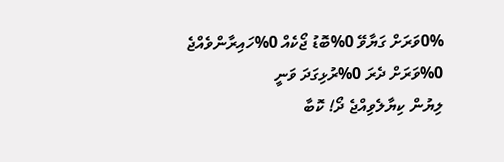0%ވަރަށް ގަޔާވޭ 0%ބޮޑު ޖޯކެއް 0%ހައިރާންވެއްޖެ 0%ވަރަށް ދެރަ 0%ރުޅިގަދަ ވަނީ
ލިޔުން ކިޔާލެވިއްޖެ ދޯ! ކޮބާ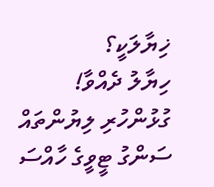ޚިޔާލަކީ؟
ހިޔާލު ދެއްވާ!
ގުޅުންހުރި ލިޔުންތައް
ސަންގު ޓީވީގެ ހާއްސަ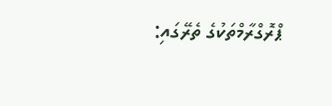ޕްރޮގްރާމްތަކުގެ ތެރޭގައި: